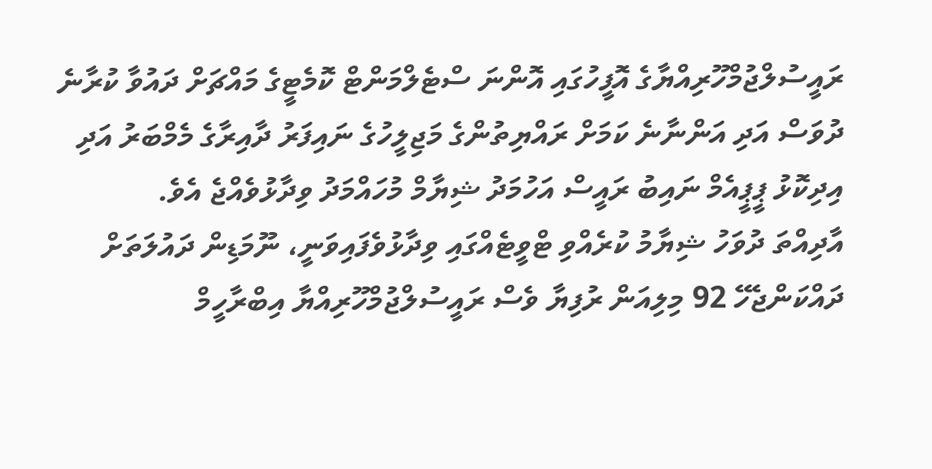ރައީސުލްޖުމްހޫރިއްޔާގެ އޮފީހުގައި އޮންނަ ސްޓެލްމަންޓް ކޮމެޓީގެ މައްޗަށް ދައުވާ ކުރާނެ ދުވަސް އަދި އަންނާނެ ކަމަށް ރައްޔިތުންގެ މަޖިލީހުގެ ނައިފަރު ދާއިރާގެ މެމްބަރު އަދި އިދިކޮޅު ޕީޕީއެމް ނައިބު ރައީސް އަހުމަދު ޝިޔާމް މުހައްމަދު ވިދާޅުވެއްޖެ އެވެ.
އާދިއްތަ ދުވަހު ޝިޔާމު ކުރެއްވި ޓްވީޓެއްގައި ވިދާޅުވެފައިވަނީ، ނޫމަޑިން ދައުލަތަށް ދައްކަންޖެހޭ 92 މިލިއަން ރުފިޔާ ވެސް ރައީސުލްޖުމްހޫރިއްޔާ އިބްރާހީމް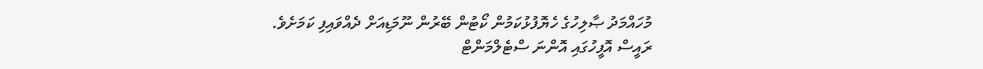މުހައްމަދު ޞާލިހުގެ ހެޔޮފުޅުކަމުން ކޯޓުން ބޭރުން ނޫމަޑިއަށް ދެއްވައިފި ކަމަށެވެ.
ރައީސް އޮފީހުގައި އޮންނަ ސްޓެލްމަންޓް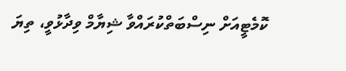ކޮމެޓީއަށް ނިސްބަތްކުރައްވާ ޝިޔާމް ވިދާޅުވީ، ތިޔަ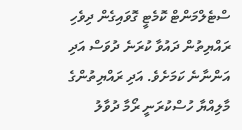ސްޓެލްމަންޓް ކޮމެޓީ ގޮވައިގެން ދިވެހި ރައްޔިތުން ދައުވާ ކުރަނެ ދުވަސް އަދި އަންނާނެ ކަމަށެވެ. އަދި ރައްޔިތުންގެ މާލިއްޔާ ހުސްކުރަނީ ރޯމާ ދުވާލު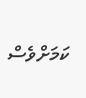ކަމަށްވެސް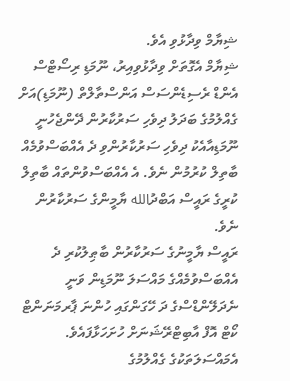ޝިޔާމް ވިދާޅުވި އެވެ.
ޝިޔާމް އެގޮތަށް ވިދާޅުވިއިރު، ނޫމަޑި ރިސޯޓްސް އެންޑް ރެސިޑެންސަސް އަންސްތާލްތް (ނޫމަޑި)އަށް ގެއްލުމުގެ ބަދަލު ދިވެހި ސަރުކާރުން ދޭންޖެހުނީ ނޫމަޑިއާއެކު ދިވެހި ސަރުކާރުންވި ދެ އެއްބަސްވުމެއް ބާތިލް ކުރުމުން ނެވެ. އެ އެއްބަސްވުންތައް ބާތިލް ކުރީގެ ރައީސް އަބްދުالله ޔާމީންގެ ސަރުކާރުން ނެވެ.
ރައީސް ޔާމީނުގެ ސަރުކާރުން ބާޠިލުކުރި ދެ އެއްބަސްވުމެއްގެ މައްސަލަ ނޫމަޑިން ވަނީ ނެދަލޭންޑްސްގެ ދަ ހޭގަންގައި ހުންނަ ޕާރމަނަންޓް ކޯޓް އޮފް އާބިޓްރޭޝަނަށް ހުށަހަޅާފައެވެ. އެމައްސަލަތަކުގެ ގެއްލުމުގެ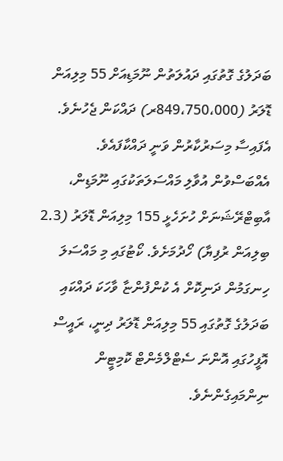ބަދަލުގެ ގޮތުގައި ދައުލަތުން ނޫމަޑިއަށް 55 މިލިއަން ޑޮލަރު (849،750،000ރ) ދައްކަން ޖެހުނެވެ. އެފައިސާ މިސަރުކާރުން ވަނީ ދައްކާފައެވެ.
އެއްބަސްވުން އުވާލި މައްސަލަތަކުގައި ނޫމަޑިން، އާބިޓްރޭޝަނަށް ހުށަހެޅީ 155 މިލިއަން ޑޮލަރު (2.3 ބިލިއަން ރުފިޔާ) ހޯދުމަށެވެ. ކޯޓުގައި މި މައްސަލަ ހިނގަމުން ދަނިކޮށް އެ ކުންފުންޏާ ވާހަކަ ދައްކައި ބަދަލުގެ ގޮތުގައި 55 މިލިއަން ޑޮލަރު ދިނީ، ރައީސް އޮފީހުގައި އޮންނަ ސެޓްލްމެންޓް ކޮމިޓީން ނިންމައިގެންނެވެ.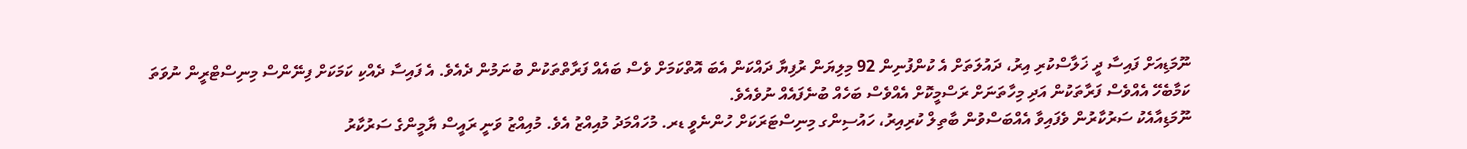ނޫމަޑިއަށް ފައިސާ ދީ ޚަލާސްކުރި އިރު، ދައުލަތަށް އެ ކުންފުނިން 92 މިލިޔަން ރުފިޔާ ދައްކަން އެބަ އޮތްކަމަށް ވެސް ބައެއް ފަރާތްތަކުން ބުނަމުން ދެއެވެ. އެ ފައިސާ ދެއްކި ކަމަކަށް ފިނޭންސް މިނިސްޓްރީން ނުވަތަ ކަމާބެހޭ އެއްވެސް ފަރާތަކުން އަދި މިހާތަނަށް ރަސްމީކޮށް އެއްވެސް ބަހެއް ބުނެފައެއް ނުވެއެވެ.
ނޫމަޑިއާއެކު ސަރުކާރުން ވެފައިވާ އެއްބަސްވުން ބާތިލް ކުރިއިރު، ހައުސިންގ މިނިސްޓަރަކަށް ހުންނެވީ ޑރ. މުހައްމަދު މުއިއްޒު އެވެ. މުއިއްޒު ވަނީ ރައީސް ޔާމީންގެ ސަރުކާރު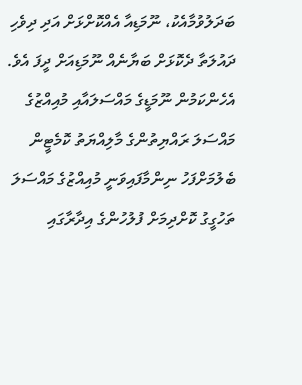ބަދަލުވުމާއެކު، ނޫމަޑިއާ އެއްކޮށްޅަށް އަދި ދިވެހި ދައުލަތާ ދެކޮޅަށް ބަޔާނެއް ނޫމަޑިއަށް ދީފަ އެވެ.
އެހެންކަމުން ނޫމަޑީގެ މައްސަލައާއި މުއިއްޒުގެ މައްސަލަ ރައްޔިތުންގެ މާލިއްޔަތު ކޮމެޓީން ބެލުމަށްފަހު ނިންމާފައިވަނީ މުއިއްޒުގެ މައްސަލަ ތަހުގީގު ކޮށްދިމަށް ފުލުހުންގެ އިދާރާގައި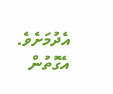އެދުމަށެވެ. އެގޮތުން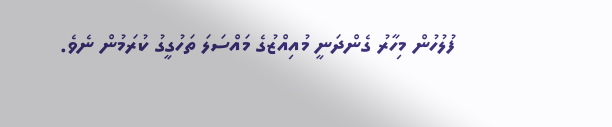ފުލުހުން މިހާރު ގެންދަނީ މުއިއްޒުގެ މައްސަލަ ތަހުގީގު ކުރަމުން ނެވެ.